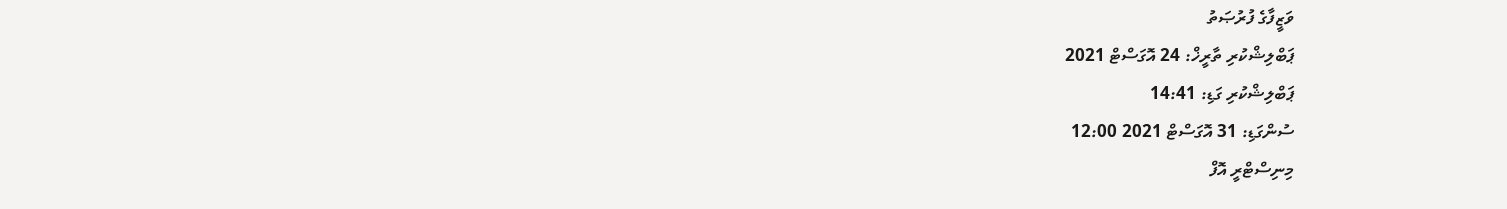ވަޒީފާގެ ފުރުޞަތު
ޕަބްލިޝްކުރި ތާރީޚް: 24 އޮގަސްޓް 2021
ޕަބްލިޝްކުރި ގަޑި: 14:41
ސުންގަޑި: 31 އޮގަސްޓް 2021 12:00
މިނިސްޓްރީ އޮފް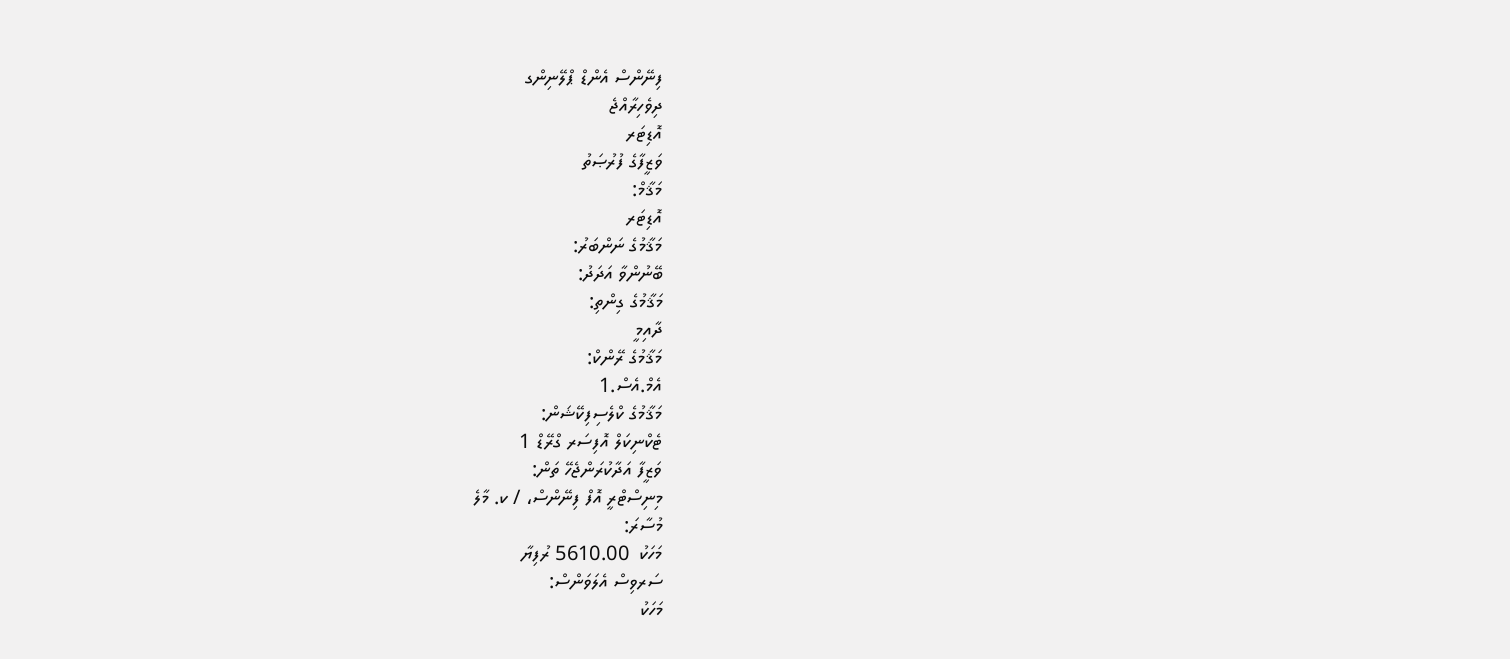ފިނޭންސް އެންޑް ޕްލޭނިންގ
ދިވެހިރާއްޖެ
އޮޑިޓަރ
ވަޒީފާގެ ފުރުޞަތު
މަޤާމް:
އޮޑިޓަރ
މަޤާމުގެ ނަންބަރު:
ބޭނުންވާ އަދަދު:
މަޤާމުގެ ގިންތި:
ދާއިމީ
މަޤާމުގެ ރޭންކް:
އެމް.އެސް.1
މަޤާމުގެ ކްލެސިފިކޭޝަން:
ޓެކްނިކަލް އޮފިސަރ ގްރޭޑް 1
ވަޒީފާ އަދާކުރަންޖެހޭ ތަން:
މިނިސްޓްރީ އޮފް ފިނޭންސް، / ކ. މާލެ
މުސާރަ:
މަހަކު  5610.00 ރުފިޔާ
ސަރވިސް އެލަވަންސް:
މަހަކު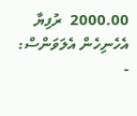2000.00  ރުފިޔާ
އެހެނިހެން އެލަވަންސް:
-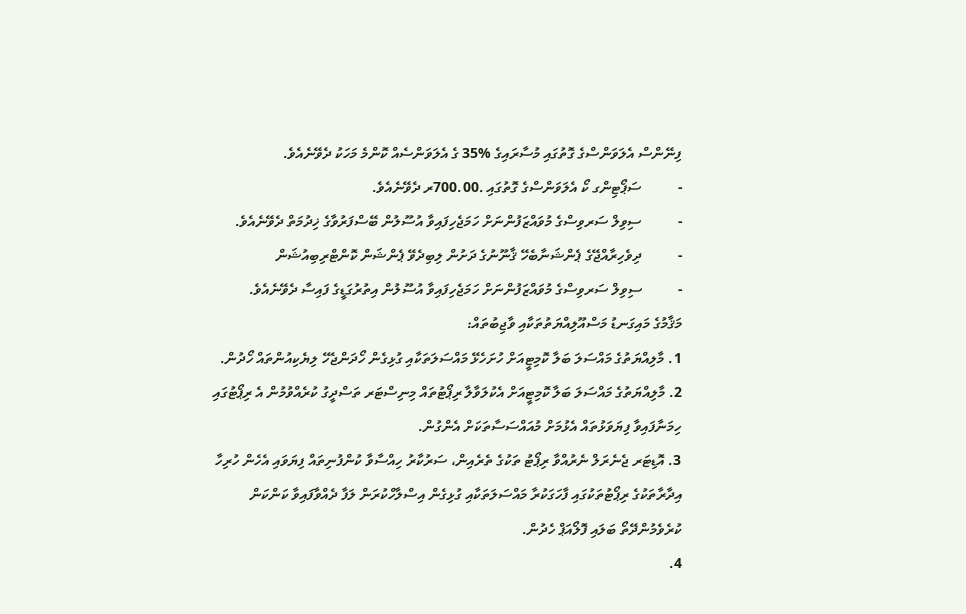ފިނޭންސް އެލަވަންސްގެ ގޮތުގައި މުސާރައިގެ %35 ގެ އެލަވަންސެއް ކޮންމެ މަހަކު ދެވޭނެއެވެ.
-          ސަޕޯޓިންގ ކޯ އެލަވަންސްގެ ގޮތުގައި .700.00ރ ދެވޭނެއެވެ.
-          ސިވިލް ސަރވިސްގެ މުވައްޒަފުންނަށް ހަމަޖެހިފައިވާ އުސޫލުން ބޭސްފަރުވާގެ ޚިދުމަތް ދެވޭނެއެވެ.
-          ދިވެހިރާއްޖޭގެ ޕެންޝަނާބެހޭ ޤާނޫނުގެ ދަށުން ލިބިދެވޭ ޕެންޝަން ކޮންޓްރިބިއުޝަން
-          ސިވިލް ސަރވިސްގެ މުވައްޒަފުންނަށް ހަމަޖެހިފައިވާ އުސޫލުން އިތުރުގަޑީގެ ފައިސާ ދެވޭނެއެވެ.
މަޤާމުގެ މައިގަނޑު މަސްއޫލިއްޔަތުތަކާއި ވާޖިބުތައް:
1. މާލިއްޔަތުގެ މައްސަލަ ބަލާ ކޮމިޓީއަށް ހުށަހެޅޭ މައްސަލަތަކާއި ގުޅިގެން ހޯދަންޖެހޭ ލިޔެކިއުންތައް ހޯދުން.
2. މާލިއްޔަތުގެ މައްސަލަ ބަލާ ކޮމިޓީއަށް އެކުލަވާލާ ރިޕޯޓުތައް މިނިސްޓަރ ތަސްދީގު ކުރެއްވުމުން އެ ރިޕޯޓުގައި ހިމަނާފައިވާ ފިޔަވަޅުތައް އެޅުމަށް މުއައްސަސާތަކަށް އެންގުން.
3. އޮޑިޓަރ ޖެނެރަލް ނެރުއްވާ ރިޕޯޓު ތަކުގެ ތެރެއިން، ސަރުކާރު ހިއްސާވާ ކުންފުނިތައް ފިޔަވައި އެހެން ހުރިހާ އިދާރާތަކުގެ ރިޕޯޓުތަކުގައި ފާހަގަކުރާ މައްސަލަތަކާއި ގުޅިގެން އިސްލާހްކުރަން ލަފާ ދެއްވާފައިވާ ކަންކަން ކުރެވެމުންދޭތޯ ބަލައި ފޮލޯއަޕް ހެދުން.
4.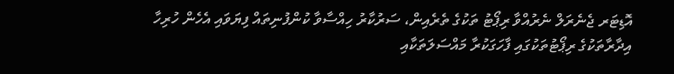އޮޑިޓަރ ޖެނެރަލް ނެރުއްވާ ރިޕޯޓު ތަކުގެ ތެރެއިން، ސަރުކާރު ހިއްސާވާ ކުންފުނިތައް ފިޔަވައި އެހެން ހުރިހާ އިދާރާތަކުގެ ރިޕޯޓުތަކުގައި ފާހަގަކުރާ މައްސަލަތަކާއި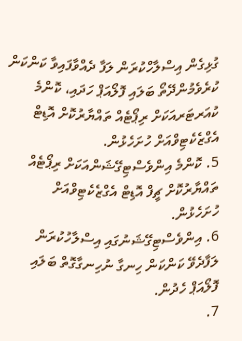ގުޅިގެން އިސްލާހްކުރަން ލަފާ ދެއްވާފައިވާ ކަންކަން ކުރެވެމުންދޭތޯ ބަލައި ފޮލޯއަޕް ހަދައި، ކޮންމެ ކުއަރޓަރއަކަށް ރިޕޯޓެއް ތައްޔާރުކޮށް އޮޑިޓް އެގްޒެކެޓިވްއަށް ހުށަހެޅުން.
5. ކޮންމެ އިންވެސްޓިގޭޝަންއަކަށް ރިޕޯޓެއް ތައްޔާރުކޮށް ޗީފް އޮޑިޓް އެގްޒެކެޓިވްއަށް ހުށަހެޅުން.
6. އިންވެސްޓިގޭޝަނުގައި އިސްލާހުކުރަން ލަފާދެވޭ ކަންކަން ހިނގާ ނުހިނގާގޮތް ބަލައި ފޮލޯއަޕް ހެދުން.
7.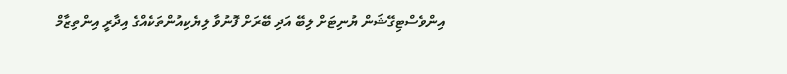އިންވެސްޓިގޭޝަން ޔުނިޓަށް ލިބޭ އަދި ބޭރަށް ފޮނުވާ ލިޔެކިއުންތަކެއްގެ އިދާރީ އިންތިޒާމް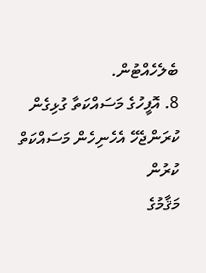ބެލެހެއްޓުން.
8. އޮފީހުގެ މަސައްކަތާ ގުޅިގެން ކުރަންޖެހޭ އެހެނިހެން މަސައްކަތް ކުރުން
މަޤާމުގެ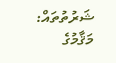ޝަރުތުތައް:
މަޤާމުގެ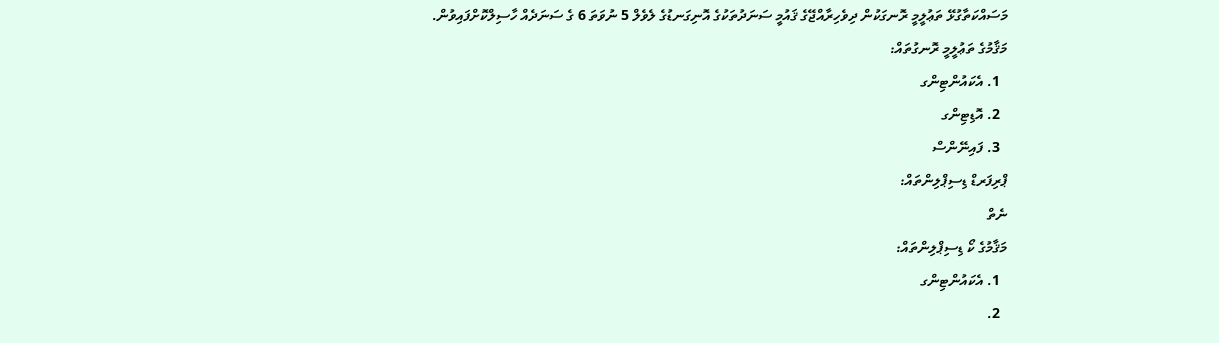މަސައްކަތާގުޅޭ ތަޢުލީމީ ރޮނގަކުން ދިވެހިރާއްޖޭގެ ޤައުމީ ސަނަދުތަކުގެ އޮނިގަނޑުގެ ލެވެލް 5 ނުވަތަ 6 ގެ ސަނަދެއް ހާސިލްކޮށްފައިވުން.
މަޤާމުގެ ތަޢުލީމީ ރޮނގުތައް:
  1. އެކައުންޓިންގ
  2. އޮޑިޓިންގ
  3. ފައިނޭންސް
ޕްރިފަރޑް ޑިސިޕްލިންތައް:
ނެތް
މަޤާމުގެ ކޯ ޑިސިޕްލިންތައް:
  1. އެކައުންޓިންގ
  2.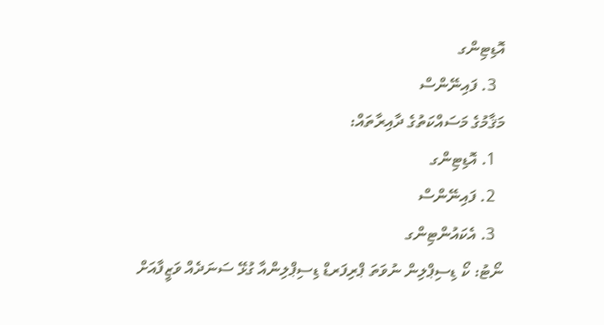އޮޑިޓިންގ
  3. ފައިނޭންސް
މަޤާމުގެ މަސައްކަތުގެ ދާއިރާތައް:
  1. އޮޑިޓިންގ
  2. ފައިނޭންސް
  3. އެކައުންޓިންގ
ނޯޓު: ކޯ ޑިސިޕްލިން ނުވަތަ ޕްރިފަރޑް ޑިސިޕްލިންއާ ގުޅޭ ސަނަދެއް ވަޒީފާއަށް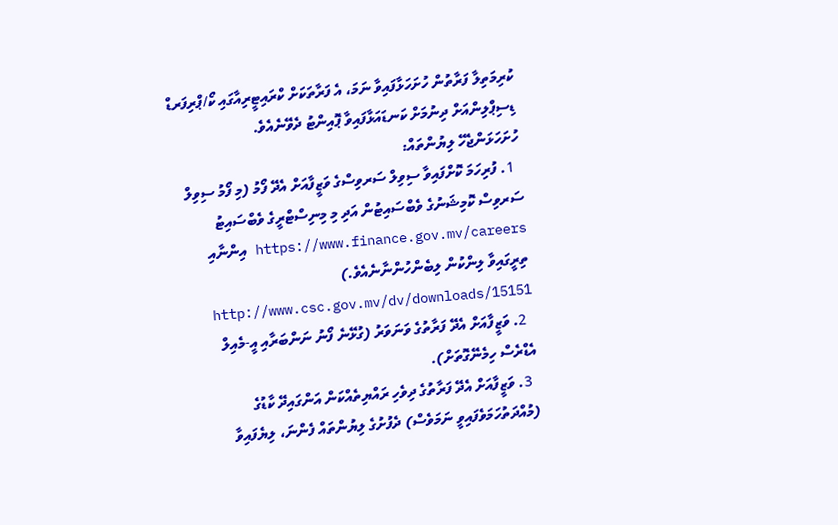ކުރިމަތިލާ ފަރާތުން ހުށަހަޅާފައިވާ ނަމަ، އެ ފަރާތަކަށް ކްރައިޓީރިއާގައި ކޯ/ޕްރިފަރޑް ޑިސިޕްލިންއަށް ދިނުމަށް ކަނޑައަޅާފައިވާ ޕޮއިންޓު ދެވޭނެއެވެ.
ހުށަހަޅަންޖެހޭ ލިޔުންތައް:
  1. ފުރިހަމަ ކޮށްފައިވާ ސިވިލް ސަރވިސްގެ ވަޒީފާއަށް އެދޭ ފޯމު (މި ފޯމު ސިވިލް ސަރވިސް ކޮމިޝަނުގެ ވެބްސައިޓުން އަދި މި މިނިސްޓްރީގެ ވެބްސައިޓު https://www.finance.gov.mv/careers އިންނާއި ތިރީގައިވާ ލިންކުން ލިބެންހުންނާނެއެވެ.)  http://www.csc.gov.mv/dv/downloads/15151
  2. ވަޒީފާއަށް އެދޭ ފަރާތުގެ ވަނަވަރު (ގުޅޭނެ ފޯނު ނަންބަރާއި އީ-މެއިލް އެޑްރެސް ހިމެނޭގޮތަށް).
  3. ވަޒީފާއަށް އެދޭ ފަރާތުގެ ދިވެހި ރައްޔިތެއްކަން އަންގައިދޭ ކާޑުގެ (މުއްދަތުހަމަވެފައިވީ ނަމަވެސް) ދެފުށުގެ ލިޔުންތައް ފެންނަ، ލިޔެފައިވާ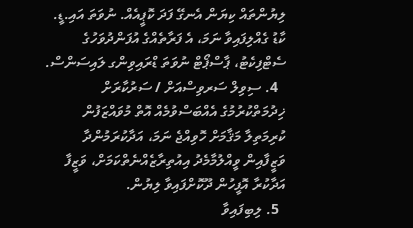ލިޔުންތައް ކިޔަން އެނގޭ ފަދަ ކޮޕީއެއް. ނުވަތަ އައި.ޑީ. ކާޑު ގެއްލިފައިވާ ނަމަ، އެ ފަރާތެއްގެ އުފަންދުވަހުގެ ސެޓްފިކެޓު، ޕާސްޕޯޓް ނުވަތަ ޑްރައިވިންގ ލައިސަންސް.
  4. ސިވިލް ސަރވިސްއަށް / ސަރުކާރަށް ޚިދުމަތްކުރުމުގެ އެއްބަސްވުމެއް އޮތް މުވައްޒަފުން ކުރިމަތިލާ މަޤާމަށް ހޮވިއްޖެ ނަމަ، އަދާކުރަމުންދާ ވަޒީފާއިން ވީއްލުމާމެދު އިއުތިރާޒެއްނެތްކަމަށް، ވަޒީފާ އަދާކުރާ އޮފީހުން ދޫކޮށްފައިވާ ލިޔުން.
  5. ލިބިފައިވާ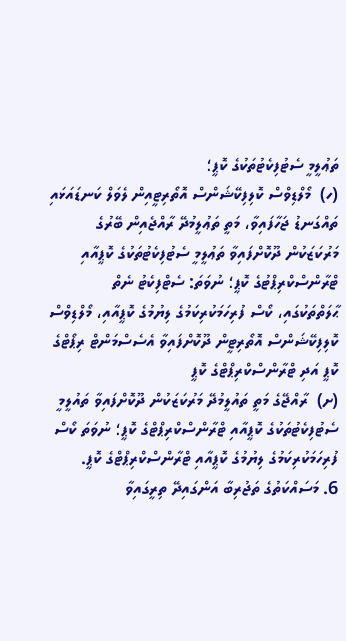ތަޢުލީމީ ސެޓުފިކެޓުތަކުގެ ކޮޕީ؛
(ހ)  މޯލްޑިވްސް ކޮލިފިކޭޝަންސް އޮތޯރިޓީއިން ލެވަލް ކަނޑައަޅައި ތައްގަނޑު ޖަހާފައިވާ، މަތީ ތަޢުލީމުދޭ ރާއްޖެއިން ބޭރުގެ މަރުކަޒަކުން ދޫކޮށްފައިވާ ތަޢުލީމީ ސެޓުފިކެޓުތަކުގެ ކޮޕީއާއި ޓްރާންސްކްރިޕްޓުގެ ކޮޕީ؛ ނުވަތަ: ސެޓްފިކެޓު ނެތް ޙާލަތްތަކުގައި، ކޯސް ފުރިހަމަކުރިކަމުގެ ލިޔުމުގެ ކޮޕީއާއި، މޯލްޑިވްސް ކޮލިފިކޭޝަންސް އޮތޯރިޓީން ދޫކޮށްފައިވާ އެސެސްމަންޓް ރިޕޯޓްގެ ކޮޕީ އަދި ޓްރާންސްކްރިޕްޓްގެ ކޮޕީ
(ށ)  ރާއްޖޭގެ މަތީ ތައުލީމުދޭ މަރުކަޒަކުން ދޫކޮށްފައިވާ ތައުލީމީ ސެޓުފިކެޓުތަކުގެ ކޮޕީއާއި ޓްރާންސްކްރިޕްޓްގެ ކޮޕީ؛ ނުވަތަ ކޯސް ފުރިހަމަކުރިކަމުގެ ލިޔުމުގެ ކޮޕީއާއި ޓްރާންސްކްރިޕްޓްގެ ކޮޕީ.
6. މަސައްކަތުގެ ތަޖުރިބާ އަންގައިދޭ ތިރީގައިވާ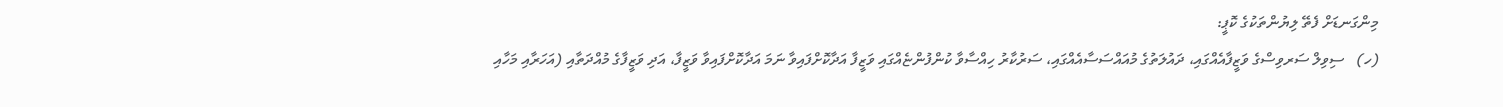މިންގަނޑަށް ފެތޭ ލިޔުންތަކުގެ ކޮޕީ:
(ހ)   ސިވިލް ސަރވިސްގެ ވަޒީފާއެއްގައި، ދައުލަތުގެ މުއައްސަސާއެއްގައި، ސަރުކާރު ހިއްސާވާ ކުންފުންޏެއްގައި ވަޒީފާ އަދާކޮށްފައިވާ ނަމަ އަދާކޮށްފައިވާ ވަޒީފާ، އަދި ވަޒީފާގެ މުއްދަތާއި (އަހަރާއި މަހާއި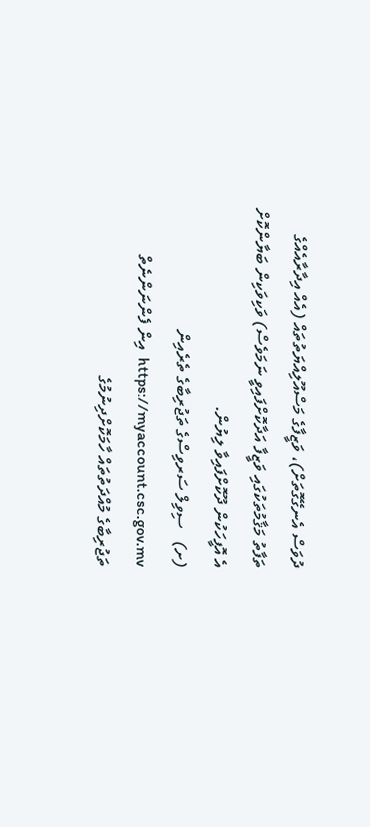ދުވަސް އެނގޭގޮތަށް)، ވަޒީފާގެ މަސްއޫލިއްޔަތުތައް (އެއް އިދާރާއެއްގެ ތަފާތު މަޤާމުތަކުގައި ވަޒީފާ އަދާކޮށްފައިވީ ނަމަވެސް) ވަކިވަކިން ބަޔާންކޮށް އެ އޮފީހަކުން ދޫކޮށްފައިވާ ލިޔުން.
(ށ)   ސިވިލް ސަރވިސްގެ ތަޖުރިބާގެ ތެރެއިން https://myaccount.csc.gov.mv  އިން ފެންނަންނެތް ތަޖުރިބާގެ މުއްދަތުތައް ހާމަކޮށްދިނުމުގެ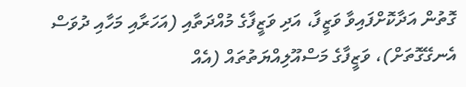ގޮތުން އަދާކޮށްފައިވާ ވަޒީފާ، އަދި ވަޒީފާގެ މުއްދަތާއި (އަހަރާއި މަހާއި ދުވަސް އެނގޭގޮތަށް)، ވަޒީފާގެ މަސްއޫލިއްޔަތުތައް (އެއް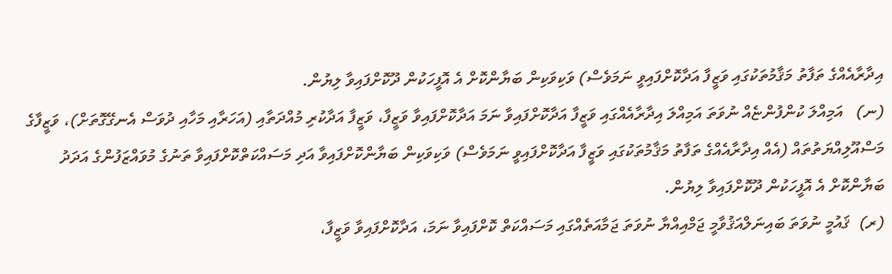އިދާރާއެއްގެ ތަފާތު މަޤާމުތަކުގައި ވަޒީފާ އަދާކޮށްފައިވީ ނަމަވެސް) ވަކިވަކިން ބަޔާންކޮށް އެ އޮފީހަކުން ދޫކޮށްފައިވާ ލިޔުން.
(ނ)   އަމިއްލަ ކުންފުންޏެއް ނުވަތަ އަމިއްލަ އިދާރާއެއްގައި ވަޒީފާ އަދާކޮށްފައިވާ ނަމަ އަދާކޮށްފައިވާ ވަޒީފާ، ވަޒީފާ އަދާކުރި މުއްދަތާއި (އަހަރާއި މަހާއި ދުވަސް އެނގޭގޮތަށް)، ވަޒީފާގެ މަސްއޫލިއްޔަތުތައް (އެއް އިދާރާއެއްގެ ތަފާތު މަޤާމުތަކުގައި ވަޒީފާ އަދާކޮށްފައިވީ ނަމަވެސް) ވަކިވަކިން ބަޔާންކޮށްފައިވާ އަދި މަސައްކަތްކޮށްފައިވާ ތަނުގެ މުވައްޒަފުންގެ އަދަދު ބަޔާންކޮށް އެ އޮފީހަކުން ދޫކޮށްފައިވާ ލިޔުން.
(ރ)  ޤައުމީ ނުވަތަ ބައިނަލްއަޤުވާމީ ޖަމްއިއްޔާ ނުވަތަ ޖަމާއަތެއްގައި މަސައްކަތް ކޮށްފައިވާ ނަމަ، އަދާކޮށްފައިވާ ވަޒީފާ،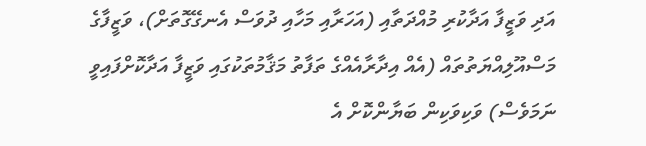އަދި ވަޒީފާ އަދާކުރި މުއްދަތާއި (އަހަރާއި މަހާއި ދުވަސް އެނގޭގޮތަށް)، ވަޒީފާގެ މަސްއޫލިއްޔަތުތައް (އެއް އިދާރާއެއްގެ ތަފާތު މަޤާމުތަކުގައި ވަޒީފާ އަދާކޮށްފައިވީ ނަމަވެސް) ވަކިވަކިން ބަޔާންކޮށް އެ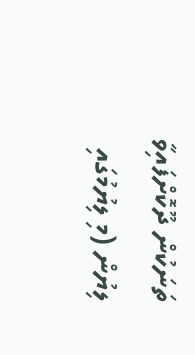ތަނަކުން ދޫކޮށްފައިވާ ލިޔުން (މި ލިޔުމުގައި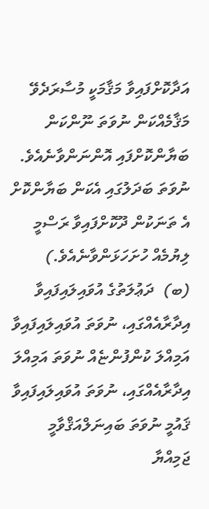އަދާކޮށްފައިވާ މަޤާމަކީ މުސާރަދެވޭ މަޤާމެއްކަން ނުވަތަ ނޫންކަން ބަޔާންކޮށްފައި އޮންނަންވާނެއެވެ. ނުވަތަ ބަދަލުގައި އެކަން ބަޔާންކޮށް އެ ތަނަކުން ދޫކޮށްފައިވާ ރަސްމީ ލިޔުމެއް ހުށަހަޅަންވާނެއެވެ.)
(ބ)  ދަޢުލަތުގެ އުވައިލައިފައިވާ އިދާރާއެއްގައި، ނުވަތަ އުވައިލައިފައިވާ އަމިއްލަ ކުންފުންޏެއް ނުވަތަ އަމިއްލަ އިދާރާއެއްގައި، ނުވަތަ އުވައިލައިފައިވާ ޤައުމީ ނުވަތަ ބައިނަލްއަޤްވާމީ ޖަމިއްޔާ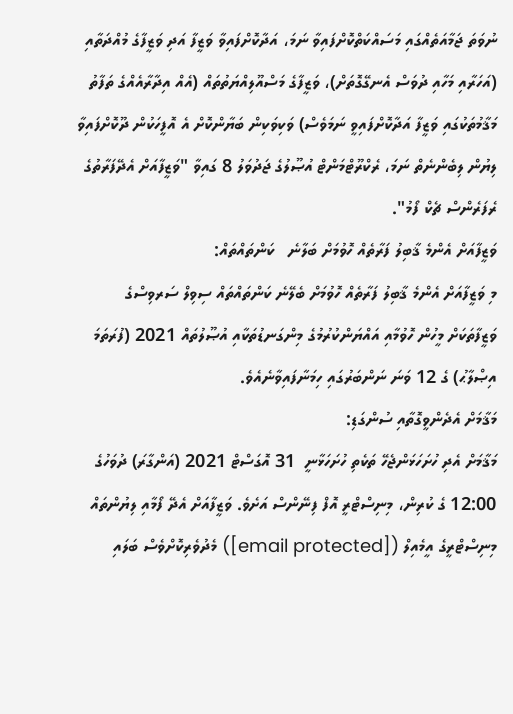ނުވަތަ ޖަމާއަތެއްގައި މަސައްކަތްކޮށްފައިވާ ނަމަ، އަދާކޮށްފައިވާ ވަޒީފާ އަދި ވަޒީފާގެ މުއްދަތާއި (އަހަރާއި މަހާއި ދުވަސް އެނގޭގޮތަށް)، ވަޒީފާގެ މަސްއޫލިއްޔަތުތައް (އެއް އިދާރާއެއްގެ ތަފާތު މަޤާމުތަކުގައި ވަޒީފާ އަދާކޮށްފައިވީ ނަމަވެސް) ވަކިވަކިން ބަޔާންކޮށް އެ އޮފީހަކުން ދޫކޮށްފައިވާ ލިޔުން ލިބެންނެތް ނަމަ، ރެކްރޫޓްމަންޓް އުޞޫލުގެ ޖަދުވަލު 8 ގައިވާ "ވަޒީފާއަށް އެދޭފަރާތުގެ ރެފަރެންސް ޗެކް ފޯމު".
ވަޒީފާއަށް އެންމެ ޤާބިލު ފަރާތެއް ހޮވުމަށް ބަލާނެ   ކަންތައްތައް:
މި ވަޒީފާއަށް އެންމެ ޤާބިލު ފަރާތެއް ހޮވުމަށް ބެލޭނެ ކަންތައްތައް ސިވިލް ސަރވިސްގެ ވަޒީފާތަކަށް މީހުން ހޮވުމާއި އައްޔަންކުރުމުގެ މިންގަނޑުތަކާއި އުޞޫލުތައް 2021 (ފުރަތަމަ އިޞްލާޙު) ގެ 12 ވަނަ ނަންބަރުގައި ހިމަނާފައިވާނެއެވެ.
މަޤާމަށް އެދެންވީގޮތާއި ސުންގަޑި:
މަޤާމަށް އެދި ހުށަހަޅަންޖެހޭ ތަކެތި ހުށަހަޅާނީ  31 އޮގަސްޓް 2021 (އަންގާރަ) ދުވަހުގެ 12:00 ގެ ކުރިން، މިނިސްޓްރީ އޮފް ފިނޭންސް އަށެވެ. ވަޒީފާއަށް އެދޭ ފޯމާއި ލިޔުންތައް މިނިސްޓްރީގެ އީމެއިލް ([email protected]) މެދުވެރިކޮށްވެސް ބަލައި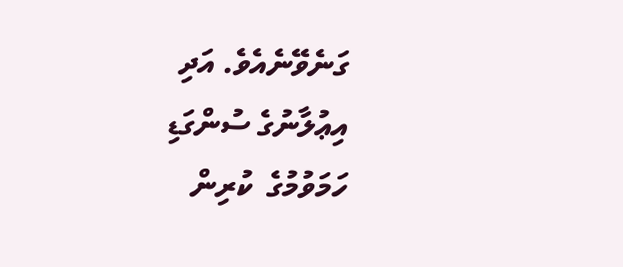ގަނެވޭނެއެވެ. އަދި އިޢުލާނުގެ ސުންގަޑި ހަމަވުމުގެ  ކުރިން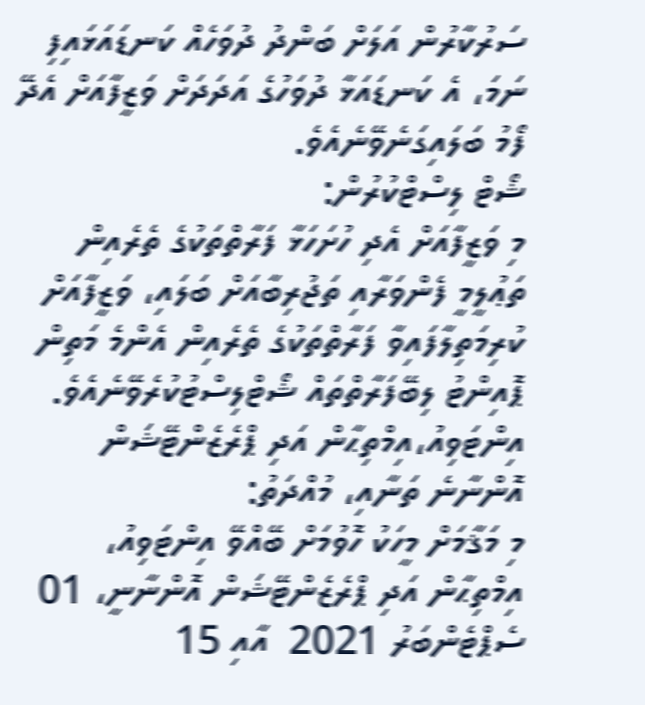ސަރުކާރުން އަލަށް ބަންދު ދުވަހެއް ކަނޑައަޅައިފި ނަމަ، އެ ކަނޑައަޅާ ދުވަހުގެ އަދަދަށް ވަޒީފާއަށް އެދޭ ފޯމު ބަލައިގަނެވޭނެއެވެ.
ޝޯޓް ލިސްޓްކުރުން:
މި ވަޒީފާއަށް އެދި ހުށަހަޅާ ފަރާތްތަކުގެ ތެރެއިން ތަޢުލީމީ ފެންވަރާއި ތަޖުރިބާއަށް ބަލައި، ވަޒީފާއަށް ކުރިމަތިލާފައިވާ ފަރާތްތަކުގެ ތެރެއިން އެންމެ މަތިން ޕޮއިންޓު ލިބޭފަރާތްތައް ޝޯޓްލިސްޓުކުރެވޭނެއެވެ.
އިންޓަވިއު،އިމްތިޙާން އަދި ޕްރެޒެންޓޭޝަން އޮންނާނެ ތަނާއި، މުއްދަތު:
މި މަޤާމަށް މީހަކު ހޮވުމަށް ބޭއްވޭ އިންޓަވިއު، އިމްތިޙާން އަދި ޕްރެޒެންޓޭޝަން އޮންނާނީ، 01 ސެޕްޓެންބަރު 2021  އާއި 15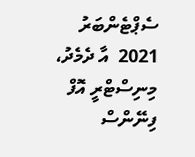ސެޕްޓެންބަރު 2021  އާ ދެމެދު، މިނިސްޓްރީ އޮފް ފިނޭންސް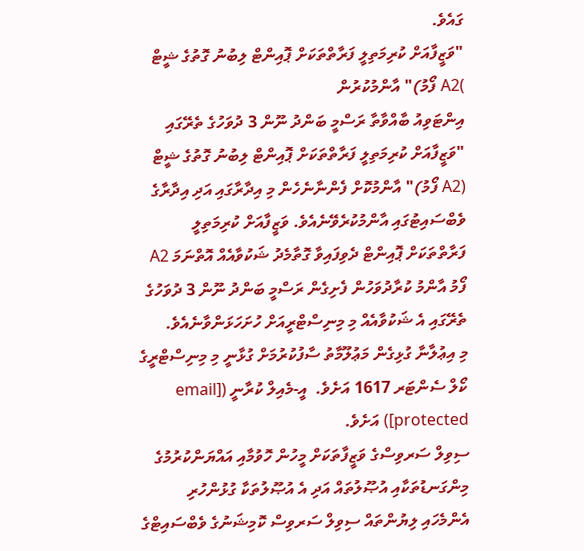ގައެވެ.
"ވަޒީފާއަށް ކުރިމަތިލީ ފަރާތްތަކަށް ޕޮއިންޓް ލިބުނު ގޮތުގެ ޝީޓް )A2 ފޯމު)" އާންމުކުރުން
އިންޓަވިއު ބާއްވާތާ ރަސްމީ ބަންދު ނޫން 3 ދުވަހުގެ ތެރޭގައި "ވަޒީފާއަށް ކުރިމަތިލީ ފަރާތްތަކަށް ޕޮއިންޓް ލިބުނު ގޮތުގެ ޝީޓް (A2 ފޯމު)" އާންމުކޮށް ފެންނާނެހެން މި އިދާރާގައި އަދި އިދާރާގެ ވެބްސައިޓުގައި އާންމުކުރެވޭނެއެވެ. ވަޒީފާއަށް ކުރިމަތިލީ ފަރާތްތަކަށް ޕޮއިންޓް ދެވިފައިވާ ގޮތާމެދު ޝަކުވާއެއް އޮތްނަމަ A2 ފޯމު އާންމު ކުރާދުވަހުން ފެށިގެން ރަސްމީ ބަންދު ނޫން 3 ދުވަހުގެ ތެރޭގައި އެ ޝަކުވާއެއް މި މިނިސްޓްރީއަށް ހުށަހަޅަންވާނެއެވެ.
މި އިޢުލާނާ ގުޅިގެން މަޢުލޫމާތު ސާފުކުރުމަށް ގުޅާނީ މި މިނިސްޓްރީގެ ކޯލް ސެންޓަރ 1617 އަށެވެ.  އީ-މެއިލް ކުރާނީ ([email protected]) އަށެވެ.
ސިވިލް ސަރވިސްގެ ވަޒީފާތަކަށް މީހުން ހޮވުމާއި އައްޔަންކުރުމުގެ މިންގަނޑުތަކާއި އުޞޫލުތައް އަދި އެ އުޞޫލުތަކާ ގުޅުންހުރި އެންމެހައި ލިޔުންތައް ސިވިލް ސަރވިސް ކޮމިޝަނުގެ ވެބްސައިޓްގެ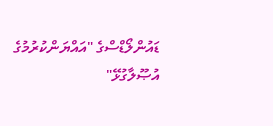ޑައުންލޯޑްސްގެ "އައްޔަންކުރުމުގެ އުޞޫލާގުޅޭ"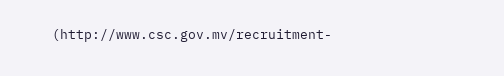(http://www.csc.gov.mv/recruitment-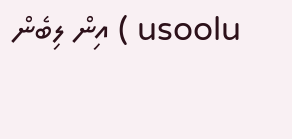usoolu ) އިން ލިބެން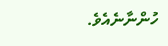ހުންނާނެއެވެ.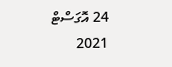24 އޮގަސްޓް 2021